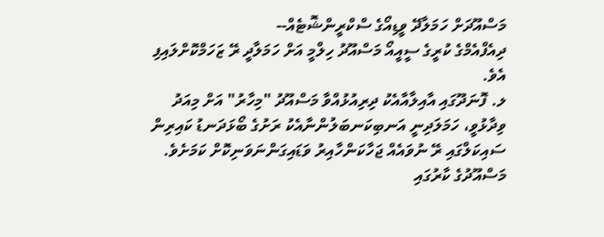މަސްއޫދަށް ހަމަލާދޭ ވީޑިއޯގެ ސްކްރީންޝޮޓެއް--
ދިއެފްއެމްގެ ކުރީގެ ސީއީއޯ މަސްއޫދު ހިލްމީ އަށް ހަމަލާދީ ރޭ ޒަހަމްކޮށްލައިފި އެވެ.
ލ. ފޮނަދޫގައި އާއިލާއާއެކު ދިރިއުޅުއްވާ މަސްއޫދު "މިހާރު" އަށް މިއަދު ވިދާޅުވީ، ހަމަލަދިނީ އަނބިކަނބަލުންނާއެކު ރަށުގެ ބޯޅަދަނޑު ކައިރިން ސައިކަލްގައި ރޭ ނުވައެއް ޖަހާކަންހާއިރު ވަޑައިގަންނަވަނިކޮށް ކަމަށެވެ.
މަސްއޫދުގެ ކާރުގައި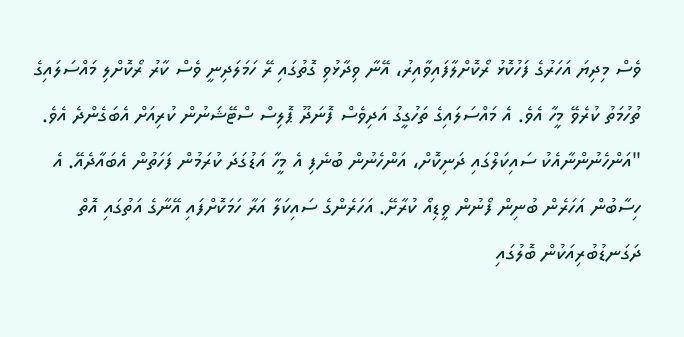ވެސް މިދިޔަ އަހަރުގެ ފަހުކޮޅު ރޯކޮށްލާފައިވާއިރު، އޭނާ ވިދާޅުވި ގޮތުގައި ރޭ ހަމަލަދިނީ ވެސް ކާރު ރޯކޮށްލި މައްސަލައިގެ ތުހުމަތު ކުރެވޭ މީހާ އެވެ. އެ މައްސަލައިގެ ތަހުގީގު އަދިވެސް ފޮނަދޫ ޕޮލިސް ސްޓޭޝަނުން ކުރިއަށް އެބަގެންދެ އެވެ.
"އަންހެނުންނާއެކު ސައިކަލްގައި ދަނިކޮށް، އަންހެނުން ބުނެފި އެ މީހާ އަޑުގަދަ ކުރަމުން ފަހަތުން އެބައާދެއޭ. އެ ހިސާބުން އަހަރެން ބުނިން ފޯނުން ވީޑިއޯ ކުރާށޭ. އަހަރެންގެ ސައިކަލާ އަރާ ހަމަކޮށްފައި އޭނާގެ އަތުގައި އޮތް ދަގަނޑުބުރިއަކުން ބޮލުގައި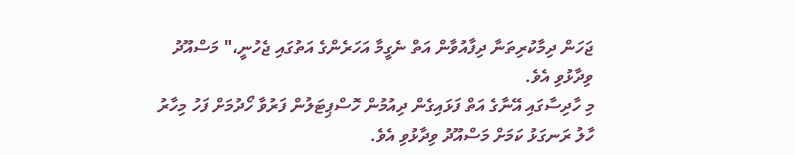ޖަހަން ދިމާކުރިތަނާ ދިފާއުވާން އަތް ނެގީމާ އަހަރެންގެ އަތުގައި ޖެހުނީ،" މަސްއޫދު ވިދާޅުވި އެވެ.
މި ހާދިސާގައި އޭނާގެ އަތް ފަޅައިގެން ދިއުމުން ހޮސްޕިޓަލުން ފަރުވާ ހޯދުމަށް ފަހު މިހާރު ހާލު ރަނގަޅު ކަމަށް މަސްއޫދު ވިދާޅުވި އެވެ.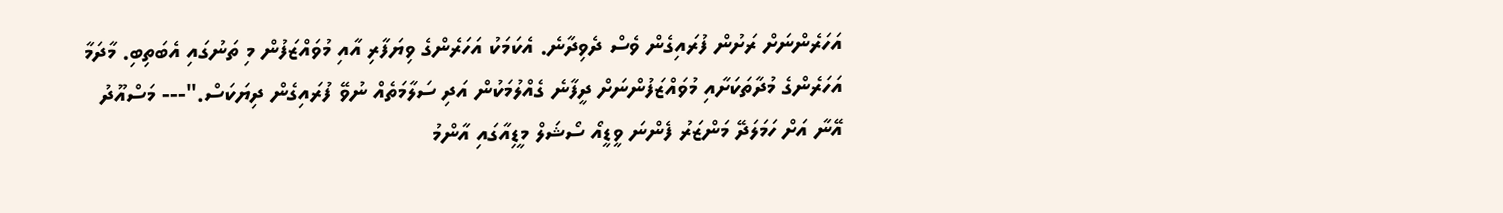އަހަރެންނަށް ރަށުން ފުރައިގެން ވެސް ދެވިދާނެ. އެކަމަކު އަހަރެންގެ ވިޔަފާރި އާއި މުވައްޒަފުން މި ތަނުގައި އެބަތިބި. މާދަމާ އަހަރެންގެ މުދާތަކަށާއި މުވައްޒަފުންނަށް ދީފާނެ ގެއްލުމަކުން އަދި ސަލާމަތެއް ނުވޭ ފުރައިގެން ދިޔަކަސް."--- މަސްއޫދު
އޭނާ އަށް ހަމަލަދޭ މަންޒަރު ފެންނަ ވީޑީއޯ ސޯޝަލް މީޑިއާގައި އާންމު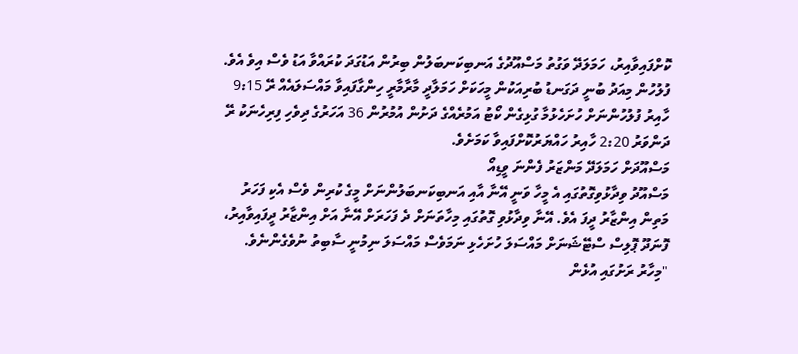ކޮށްފައިވާއިރު، ހަމަލަދޭ ވަގުތު މަސްއޫދުގެ އަނބިކަނބަލުން ބިރުން އަޑުގަދަ ކުރައްވާ އަޑު ވެސް އިވެ އެވެ.
ފުލުހުން މިއަދު ބުނީ ދަގަނޑު ބުރިއަކުން މީހަކަށް ހަމަލާދީ މާރާމާރީ ހިންގާފައިވާ މައްސަލައެއް ރޭ 9:15 ހާއިރު ފުލުހުންނަށް ހުށަހެޅުމާ ގުޅިގެން ކޯޓު އަމުރެއްގެ ދަށުން އުމުރުން 36 އަހަރުގެ ދިވެހި ފިރިހެނަކު ރޭ ދަންވަރު 2:20 ހާއިރު ހައްޔަރުކޮށްފައިވާ ކަމަށެވެ.
މަސްއޫދަށް ހަމަލަދޭ މަންޒަރު ފެންނަ ވީޑިއޯ
މަސްއޫދު ވިދާޅުވިގޮތުގައި އެ މީހާ ވަނީ އޭނާ އާއި އަނބިކަނބަލުންނަށް މީގެ ކުރިން ވެސް އެކި ފަހަރު މަތިން އިންޒާރު ދީފަ އެވެ. އޭނާ ވިދާޅުވި ގޮތުގައި މިހާތަނަށް ދެ ފަހަރަށް އޭނާ އަށް އިންޒާރު ދީފައިވާއިރު، ފޮނަދޫ ޕޮލިސް ސްޓޭޝަނަށް މައްސަލަ ހުށަހެޅި ނަމަވެސް މައްސަލަ ނިމުނީ ސާބިތު ނުވެގެންނެވެ.
"މިހާރު ރަށުގައި އުޅެން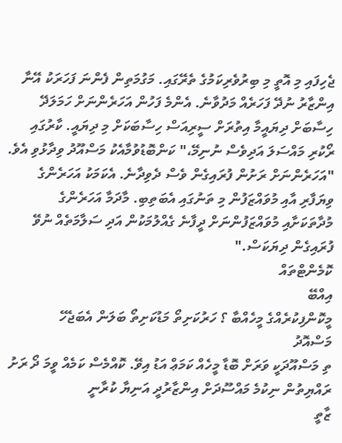ޖެހިފައި މި އޮތީ މި ބިރުވެރިކަމުގެ ތެރޭގައި. މަގުމަތިން ފެންނަ ފަހަރަކު އޭނާ އިންޒާރު ނުދޭ ފަހަރެއް މަދުވާނެ. އެންމެ ފަހުން އަހަރެންނަށް ހަމަލަދޭ ހިސާބަށް ދިޔައީމާ އިތުރަށް ސީރިއަސް ހިސާބަކަށް މި ދިޔައީ. ކާރުގައި ރޯކުރި މައްސަލަ އަދިވެސް ނުނިމޭ،" ކަންބޮޑުވުމާއެކު މަސްއޫދު ވިދާޅުވި އެވެ.
"އަހަރެންނަށް ރަށުން ފުރައިގެން ވެސް ދެވިދާނެ. އެކަމަކު އަހަރެންގެ ވިޔަފާރި އާއި މުވައްޒަފުން މި ތަނުގައި އެބަތިބި. މާދަމާ އަހަރެންގެ މުދާތަކަށާއި މުވައްޒަފުންނަށް ދީފާނެ ގެއްލުމަކުން އަދި ސަލާމަތެއް ނުވޭ ފުރައިގެން ދިޔަކަސް."
ކޮމެންޓްތައް
އިއްބޭ
މީކޮންފިކުރެއްގެ މީހެއްބާ ؟ ހަރުކަށިތޯ މަޑުކަށިތޯ ބަލަން އެބަޖެހޭ
މަސްއޮދު
ތި މަސްއޫދަކީ ވަރަށް ބޮޑާ މީހެއް ކަމަޢް އަޑު އިވޭ. ކޮއްމެސް ކަމެއް ވީމަ ދޯ ރަށު ރައްޔިތުން ނިކުމެ މައްސޫދަށް އިންޒާރުދީ އަނިޔާ ކުރާނީ
ޒާތީ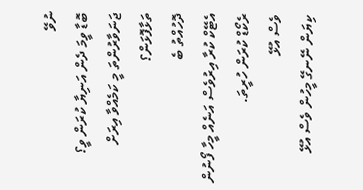ނުވޭ
ބޮޑާ ވީމަ ދެން އަނިޔާ ކުރަން ވީ؟ ޖަނަވާރުންތަ މީ ކަމެއްވާ އިރަށް ތަޅާފޮޅަން؟
ދޮހުއްތު ބެ
އެޓޭކް ކުރާ އިރުވެސް އަނެއް މީހާ ފޯނުން ރެކޯޑް ކުރަން ހުރީތަ.
ވެސް އުޅޭ
ކިޔަން ނޭނގޭ މީހުން ވެސް އުޅޭ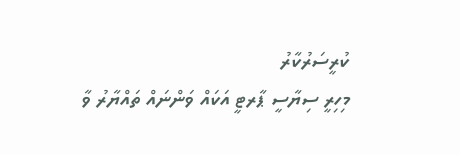ކުރީސަރުކާރު
މިހިރީ ސިޔާސީ ޕާރޓީ އަކައް ވަންނައް ތައްޔާރު ވާ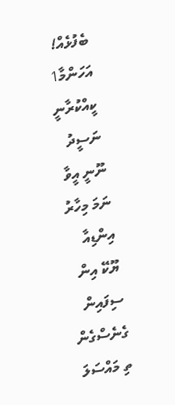ބެފުޅެއް!
އަހަންމާ1
ކީއްކުރާނީ ނަސީދު ނޫނީ އީވާ ނަމަ މިހާރު އިންޑިއާ ޔޫކޭ އިން ސިފައިން ގެނެސްގެން ތި މައްސަލަ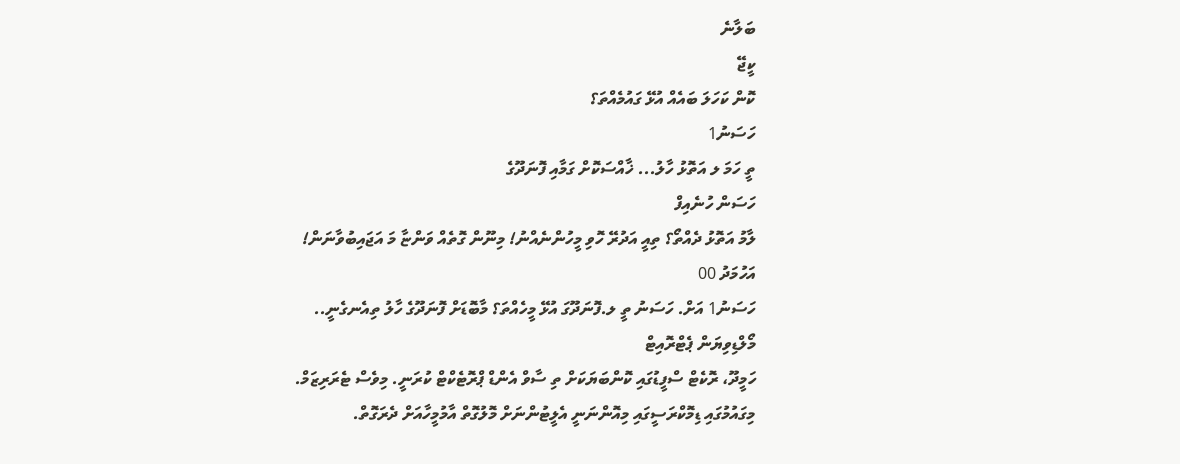ބަލާނެ
ކީޖޭ
ކޮން ކަހަލަ ބައެއް އުޅޭ ގައުމެއްތަ؟
ހަސަނު1
ތީ ހަމަ ލ އަތޮޅު ހާލު... ޚާއްސަކޮށް ގަމާއި ފޮނަދޫގެ
ހަސަން ހުނެއިފް
ލާމު އަތޮޅު ދެއްތޯ؟ ތިއީ އަދުރޭ ހޮވި މީހުންނެއްނު! މިނޫން ގޮތެއް ވަންޏާ މަ އަޖައިބުވާނަން!
އަހުމަދު 00
ހަސަނު1 އަށް. ހަސަނު ތީ ލ.ފޮނަދޫގަ އުޅޭ މީހެއްތަ؟ މާބޮޑަށް ފޮނަދޫގެ ހާލު ތިއެނގެނީ..
މޯލްޑިވިޔަން ޕެޓްރޮއިޓް
ހަމީދޫ، ރޮކެޓް ސްފީޑުގައި ކޮންބަޔަކަށް ތި ސާވް އެންޑް ޕްރޮޓެކްޓް ކުރަނީ. މިވެސް ޓެރަރިޒަމް. މިގައުމުގައި ޑިމޮކްރަސީގައި މިއޮންނަނީ އެލީޓުންނަށް މޮލުގޮތް އާމުމީހާއަށް ދެރަގޮތް.